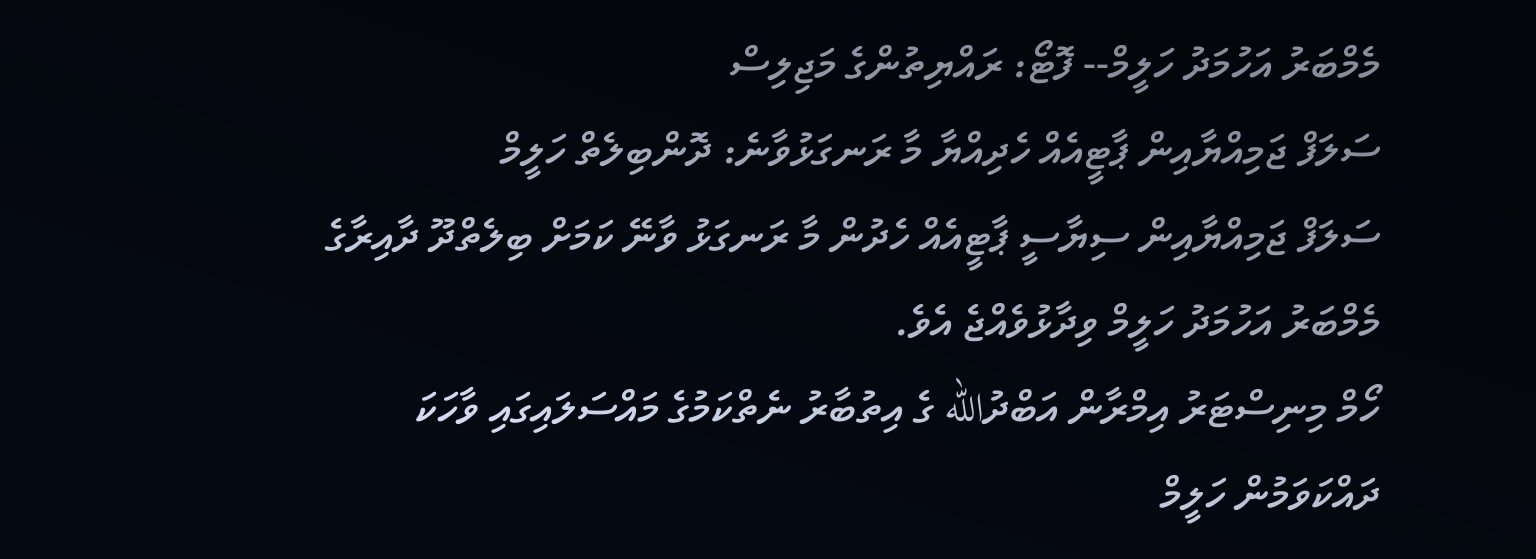މެމްބަރު އަހުމަދު ހަލީމް-- ފޮޓޯ: ރައްޔިތުންގެ މަޖިލިސް
ސަލަފް ޖަމިއްޔާއިން ޕާޓީއެއް ހެދިއްޔާ މާ ރަނގަޅުވާނެ: ދޮންބިލެތް ހަލީމް
ސަލަފް ޖަމިއްޔާއިން ސިޔާސީ ޕާޓީއެއް ހެދުން މާ ރަނގަޅު ވާނޭ ކަމަށް ބިލެތްދޫ ދާއިރާގެ މެމްބަރު އަހުމަދު ހަލީމް ވިދާޅުވެއްޖެ އެވެ.
ހޯމް މިނިސްޓަރު އިމްރާން އަބްދުالله ގެ އިތުބާރު ނެތްކަމުގެ މައްސަލައިގައި ވާހަކަ ދައްކަވަމުން ހަލީމް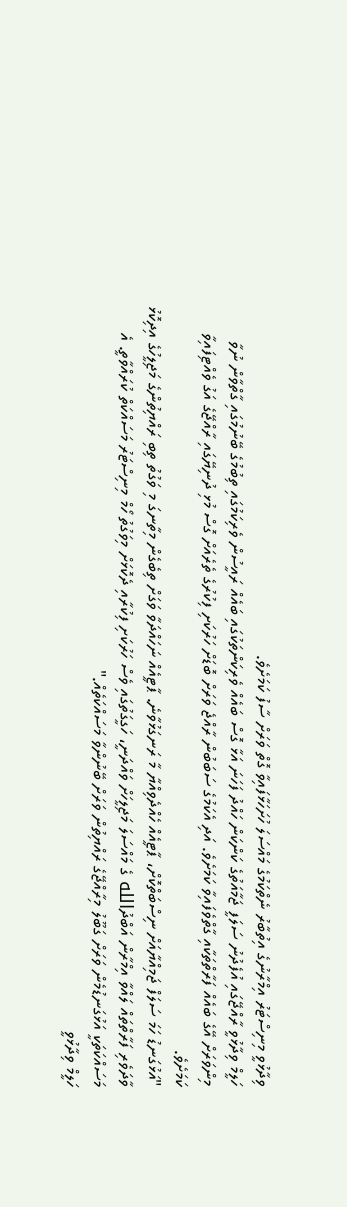ވިދާޅުވީ މިނިސްޓަރު އިމްރާނުގެ އިތުބާރު ނެތްކަމުގެ މައްސަލަ ހުށަހަޅާފައިވާ ގޮތް ވަރަށް ސާފު ކަމަށެވެ.
ހަލީމް ވިދާޅުވީ ރާއްޖޭގައި އުފެދުނު ސަލަފީ ޖަމާއަތުގެ ކަންކަން ހައްދު ފަހަނަ އަޅާ ގޮސް ބައެއް ވެރިކަންތަކުގައި ބައެއް ރައީސުން ވެރިކަމުގައި ތިބުމުގެ ބޭނުމުގައި ގާތްވާން ނުވާ މިންވަރަށް އޭގެ ބައެއް ފަރާތްތަކާއި ގާތްވެފައިވާ ކަމަށެވެ. އަދި އެކަމުގެ ސަބަބުން ރާއްޖެ ވަރަށް ބޮޑަށް ހަރުކަށި ފިކުރުގެ ތެރެއަށް ގޮސް މުޅި ދުނިޔޭގައި ރާއްޖޭގެ އަގު ވެއްޓިފައިވާ ކަމަށެވެ.
"އަޅުގަނޑު ހަމަ ސަލަފް ޖަމިއްޔާއަށް ނިސްބަތްކޮށް، ޕާޓީއެއް ހެއްދެވިއްޔާ މާ ރަނގަޅުވާނެ. ޕާޓީއެއް ނަހައްދަވާ ވަގަށް ތިބެގެން މިތާނގަ މި ވަގުތު ތިބި ރައްޔިތުންގެ މަޖިލީހުގެ އިދިކޮޅު ވާދަވެރި ފަރާތްތައް ލައްވާ އިމްރާން އަބްދުالله ގެ މައްސަލަ މަޖިލީހަށް ވައްދަނީ، ހަގީގަތުގައި ވެސް ހަރުކަށި ފިކުރާއި ދެކޮޅަށް މިވަގުތު ހޯމް މިނިސްޓަރު މަސައްކަތް ކުރައްވާތީ. އެ މަސައްކަތަކީ އަޅުގަނޑުމެން ވަރަށް ގަބޫލު މިރާއްޖޭގެ ރައްޔިތުން ވަރަށް ބޭނުންވާ މަސައްކަތެއް."
ހަލީމް ވިދާޅުވީ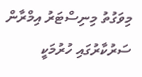މިވަގުތު މިނިސްޓަރު އިމްރާން ސަރުކާރުގައި ހުރުމަކީ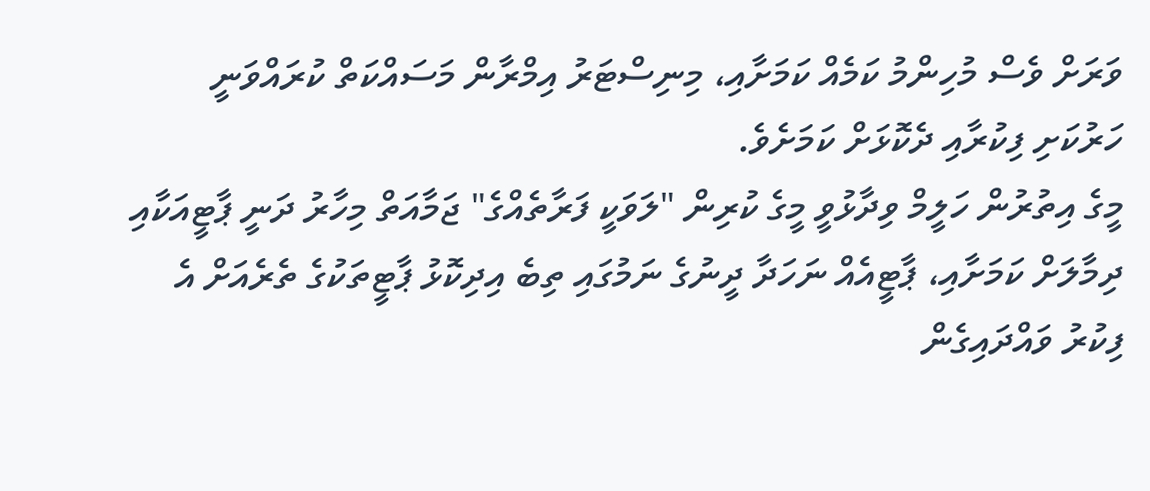ވަރަށް ވެސް މުހިންމު ކަމެއް ކަމަށާއި، މިނިސްޓަރު އިމްރާން މަސައްކަތް ކުރައްވަނީ ހަރުކަށި ފިކުރާއި ދެކޮޅަށް ކަމަށެވެ.
މީގެ އިތުރުން ހަލީމް ވިދާޅުވީ މީގެ ކުރިން "ލަވަކީ ފަރާތެއްގެ" ޖަމާއަތް މިހާރު ދަނީ ޕާޓީއަކާއި ދިމާލަށް ކަމަށާއި، ޕާޓީއެއް ނަހަދާ ދީނުގެ ނަމުގައި ތިބެ އިދިކޮޅު ޕާޓީތަކުގެ ތެރެއަށް އެ ފިކުރު ވައްދައިގެން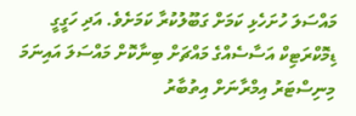މައްސަލަ ހުށަހެޅި ކަމަށް ގަބޫލުކުރާ ކަމަށެވެ. އަދި ހަގީގީ ޑިމޮކްރަޓިކް އަސާސެއްގެ މައްޗަށް ބިނާކޮށް މައްސަލަ އައިނަމަ މިނިސްޓަރު އިމްރާނަށް އިތުބާރު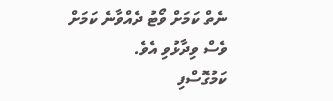ނެތް ކަމަށް ވޯޓު ދެއްވާނެ ކަމަށް ވެސް ވިދާޅުވި އެވެ.
ކަމުގޮސްފި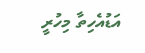އަޑުއެހިތާ މިހުރީ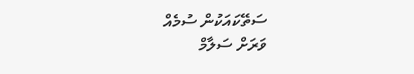ސަތޭކައަކުން ސުމެއް
ވަރަށް ސަލާމް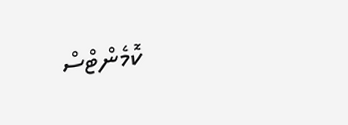ކޮމެންޓްސް